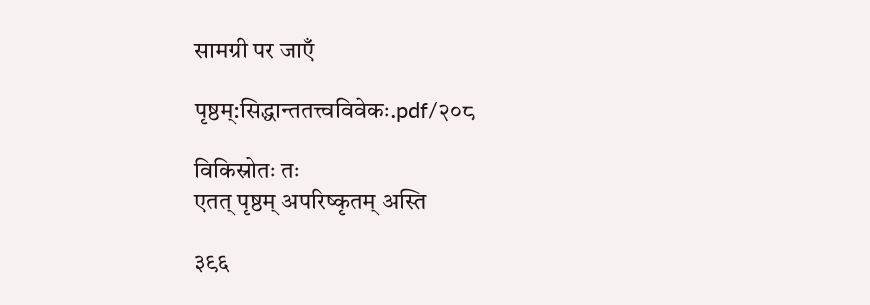सामग्री पर जाएँ

पृष्ठम्:सिद्धान्ततत्त्वविवेकः.pdf/२०८

विकिस्रोतः तः
एतत् पृष्ठम् अपरिष्कृतम् अस्ति

३९६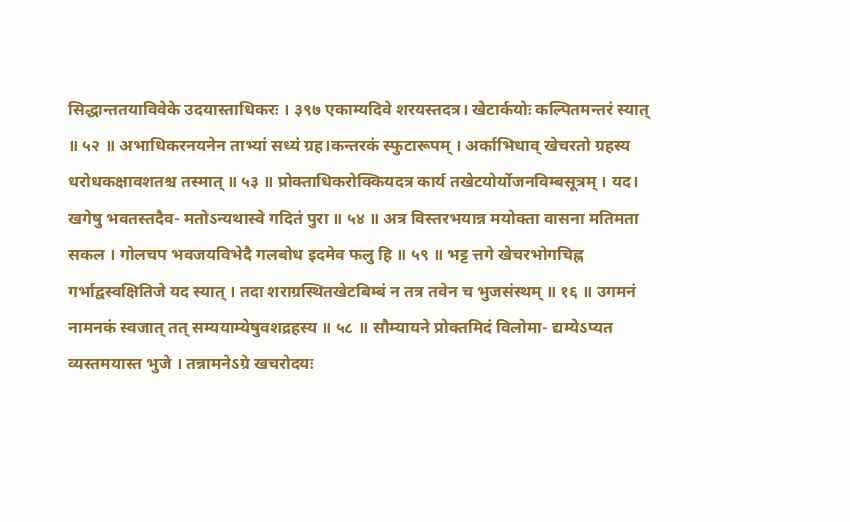सिद्धान्ततयाविवेके उदयास्ताधिकरः । ३९७ एकाम्यदिवे शरयस्तदत्र। खेटार्कयोः कल्पितमन्तरं स्यात् ॥ ५२ ॥ अभाधिकरनयनेन ताभ्यां सध्यं ग्रह।कन्तरकं स्फुटारूपम् । अर्काभिधाव् खेचरतो ग्रहस्य धरोधकक्षावशतश्च तस्मात् ॥ ५३ ॥ प्रोक्ताधिकरोक्कियदत्र कार्य तखेटयोर्योजनविम्बसूत्रम् । यद। खगेषु भवतस्तदैव- मतोऽन्यथास्वे गदितं पुरा ॥ ५४ ॥ अत्र विस्तरभयान्न मयोक्ता वासना मतिमता सकल । गोलचप भवजयविभेदै गलबोध इदमेव फलु हि ॥ ५९ ॥ भट्ट त्तगे खेचरभोगचिह्न गर्भाद्वस्वक्षितिजे यद स्यात् । तदा शराग्रस्थितखेटबिम्बं न तत्र तवेन च भुजसंस्थम् ॥ १६ ॥ उगमनं नामनकं स्वजात् तत् सम्ययाम्येषुवशद्रहस्य ॥ ५८ ॥ सौम्यायने प्रोक्तमिदं विलोमा- द्यम्येऽप्यत व्यस्तमयास्त भुजे । तन्नामनेऽग्रे खचरोदयः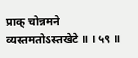प्राक् चोन्नमने व्यस्तमतोऽस्तखेटे ॥ । ५९ ॥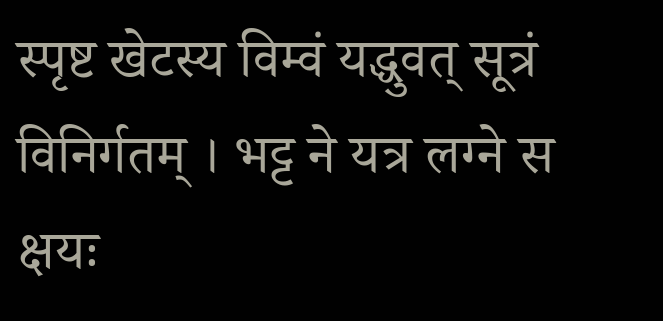स्पृष्ट खेटस्य विम्वं यद्धुवत् सूत्रं विनिर्गतम् । भट्ट ने यत्र लग्ने स क्षयः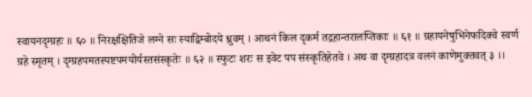स्वायनदृग्ग्रहः ॥ ६० ॥ निरक्षक्षितिजे लग्ने सः स्याद्विम्बोदये ध्रुवम् । आथनं किल दृकर्म तद्रहान्तरालप्तिकाः ॥ ६१ ॥ ग्रहायनेषुभिनेफदिक्वे स्वर्ण ग्रहे स्मृतम् । दृग्ग्रहपमतस्पष्टपमयोर्यस्तसंस्कृतेः ॥ ६२ ॥ स्फुटः शरः स इवेट पप संस्कृतिहेतवे । अथ वा दृग्ग्रहादत्र वलनं काणेमुक्तवत् ३ ।।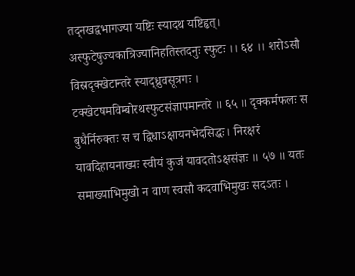तद्नखद्वभागज्या यष्टिः स्यादथ यष्टिहृत्। अस्फुटेषुज्यकात्रिज्यानिहतिस्तदनुः स्फुटः ।। ६४ ।। शरोऽसौ विस्रदृक्खेटान्तरे स्याद्ध्रुवसूत्रगः । टक्खेटषमविम्बोरथस्फुटसंज्ञापमान्तरे ॥ ६५ ॥ दृक्कर्मफलः स बुधैर्निरुक्तः स च द्विधाऽक्षायनभेदसिद्धः। निरक्षरं यावदिहायनाख्यः स्वीयं कुजं यावदतोऽक्षसंज्ञः ॥ ५७ ॥ यतः समाख्याभिमुखो न वाण स्वसौ कदवाभिमुखः सदऽतः ।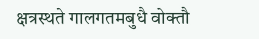क्षत्रस्थते गालगतमबुधै वोक्तौ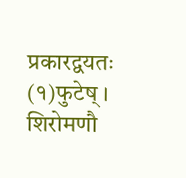प्रकारद्वयतः (१)फुटेष् । शिरोमणौ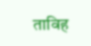ताविह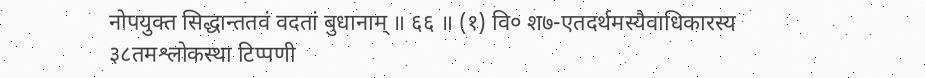नोपयुक्त सिद्धान्ततवं वदतां बुधानाम् ॥ ६६ ॥ (१) वि० श७-एतदर्थमस्यैवाधिकारस्य ३८तमश्लोकस्था टिप्पणी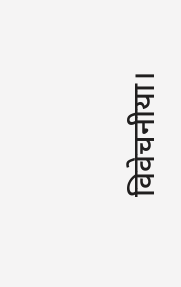विवेचनीया।